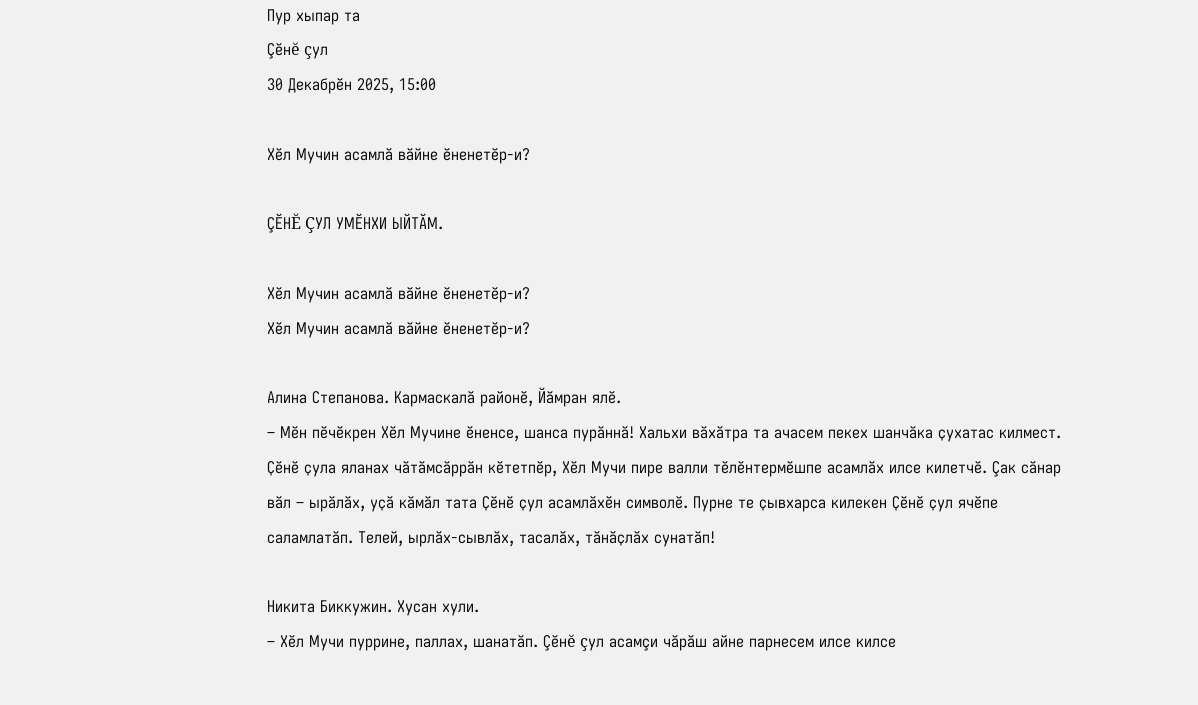Пур хыпар та
Çĕнĕ çул
30 Декабрӗн 2025, 15:00

Хĕл Мучин асамлă вăйне ĕненетĕр-и?

ÇĔНĔ ÇУЛ УМĔНХИ ЫЙТĂМ.

Хĕл Мучин асамлă вăйне ĕненетĕр-и?
Хĕл Мучин асамлă вăйне ĕненетĕр-и?

Алина Степанова. Кармаскалă районĕ, Йăмран ялĕ.
– Мӗн пӗчӗкрен Хӗл Мучине ӗненсе, шанса пурӑннӑ! Хальхи вӑхӑтра та ачасем пекех шанчӑка ҫухатас килмест. Ҫӗнӗ ҫула яланах чӑтӑмсӑррӑн кӗтетпӗр, Хӗл Мучи пире валли тӗлӗнтермӗшпе асамлӑх илсе килетчӗ. Çак сăнар вӑл – ырăлӑх, уҫӑ кӑмӑл тата Ҫӗнӗ ҫул асамлӑхӗн символӗ. Пурне те ҫывхарса килекен Ҫӗнӗ ҫул ячӗпе саламлатӑп. Телей, ырлӑх-сывлăх, тасалӑх, тӑнӑҫлӑх сунатӑп!

Никита Биккужин. Хусан хули.
– Хĕл Мучи пуррине, паллах, шанатăп. Çĕнĕ çул асамçи чăрăш айне парнесем илсе килсе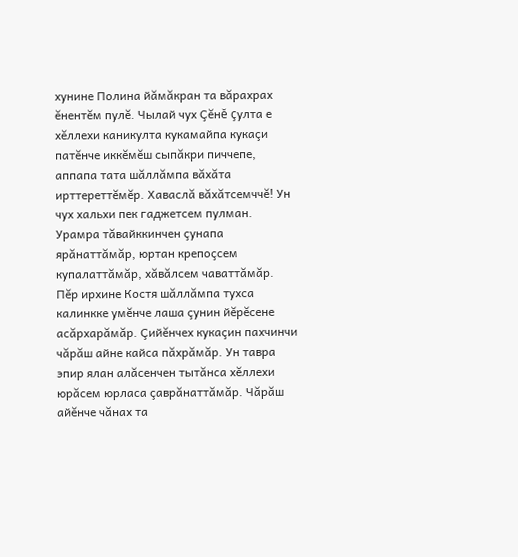хунине Полина йăмăкран та вăрахрах ĕнентĕм пулĕ. Чылай чух Çĕнĕ çулта е хĕллехи каникулта кукамайпа кукаçи патĕнче иккĕмĕш сыпăкри пиччепе, аппапа тата шăллăмпа вăхăта ирттереттĕмĕр. Хаваслă вăхăтсемччĕ! Ун чух хальхи пек гаджетсем пулман. Урамра тăвайккинчен çунапа ярăнаттăмăр, юртан крепоçсем купалаттăмăр, хăвăлсем чаваттăмăр. Пĕр ирхине Костя шăллăмпа тухса калинкке умĕнче лаша çунин йĕрĕсене асăрхарăмăр. Çийĕнчех кукаçин пахчинчи чăрăш айне кайса пăхрăмăр. Ун тавра эпир ялан алăсенчен тытăнса хĕллехи юрăсем юрласа çаврăнаттăмăр. Чăрăш айĕнче чăнах та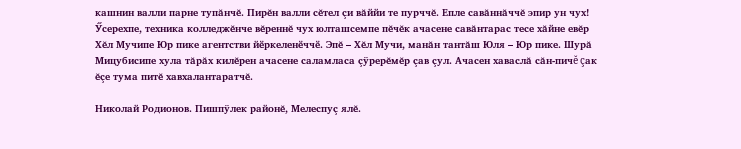кашнин валли парне тупăнчĕ. Пирĕн валли сĕтел çи вăййи те пурччĕ. Епле савăннăччĕ эпир ун чух! Ӳсерехпе, техника колледжĕнче вĕреннĕ чух юлташсемпе пĕчĕк ачасене савăнтарас тесе хăйне евĕр Хĕл Мучипе Юр пике агентстви йӗркеленӗччӗ. Эпĕ – Хĕл Мучи, манăн тантăш Юля – Юр пике. Шурă Мицубисипе хула тăрăх килĕрен ачасене саламласа çÿрерĕмĕр çав çул. Ачасен хаваслă сăн-пичĕ çак ĕçе тума питĕ хавхалантаратчĕ.

Николай Родионов. Пишпÿлек районĕ, Мелеспуç ялĕ.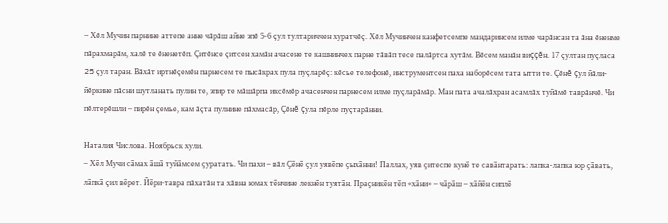– Хĕл Мучин парнине аттепе анне чăрăш айне эпĕ 5-6 çул тултариччен хуратчĕç. Хĕл Мучинчен канфетсемпе мандаринсем илме чарăнсан та ăна ĕненме пăрахмарăм, халĕ те ĕненетĕп. Çитĕнсе çитсен хамăн ачасене те кашнинчех парне тăвăп тесе палăртса хутăм. Вĕсем манăн виççĕн. 17 çултан пуçласа 25 çул таран. Вăхăт иртнĕçемĕн парнесем те пысăкрах пула пуçларĕç: кĕсье телефонĕ, инструментсен паха наборĕсем тата ытти те. Çĕнĕ çул йăли-йĕркине пăсни шутланать пулин те, эпир те мăшăрпа иксĕмĕр ачасенчен парнесем илме пуçларăмăр. Ман пата ачалăхран асамлăх туйăмĕ таврăнчĕ. Чи пĕлтерĕшли – пирĕн çемье, кам ăçта пулнине пăхмасăр, Çĕнĕ çула пĕрле пуçтарăнни.

Наталия Числова. Ноябрьск хули.
– Хӗл Мучи сӑмах ӑшӑ туйӑмсем ҫуратать. Чи пахи – вăл Ҫӗнӗ ҫул уявӗпе ҫыхӑнни! Паллах, уяв ҫитеспе кунӗ те савӑнтарать: лапка-лапка юр ҫӑвать, лӑпкӑ çил вӗрет. Йӗри-тавра пăхатăн та хăвна юмах тӗнчине лекнӗн туятӑн. Праҫникӗн тӗп «хӑни» – чӑрӑш – хӑйӗн сиплӗ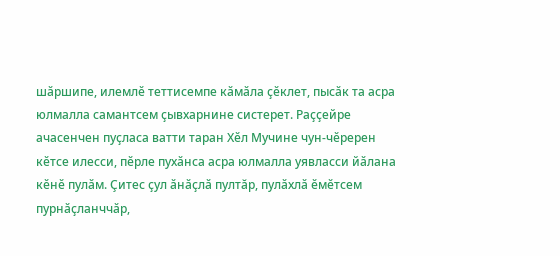шӑршипе, илемлӗ теттисемпе кӑмӑла ҫӗклет, пысӑк та асра юлмалла самантсем ҫывхарнине систерет. Раҫҫейре ачасенчен пуҫласа ватти таран Хӗл Мучине чун-чӗререн кӗтсе илесси, пӗрле пухӑнса асра юлмалла уявласси йӑлана кӗнӗ пулӑм. Çитес ҫул ӑнӑҫлӑ пултăр, пулӑхлӑ ӗмӗтсем пурнӑҫланччӑр,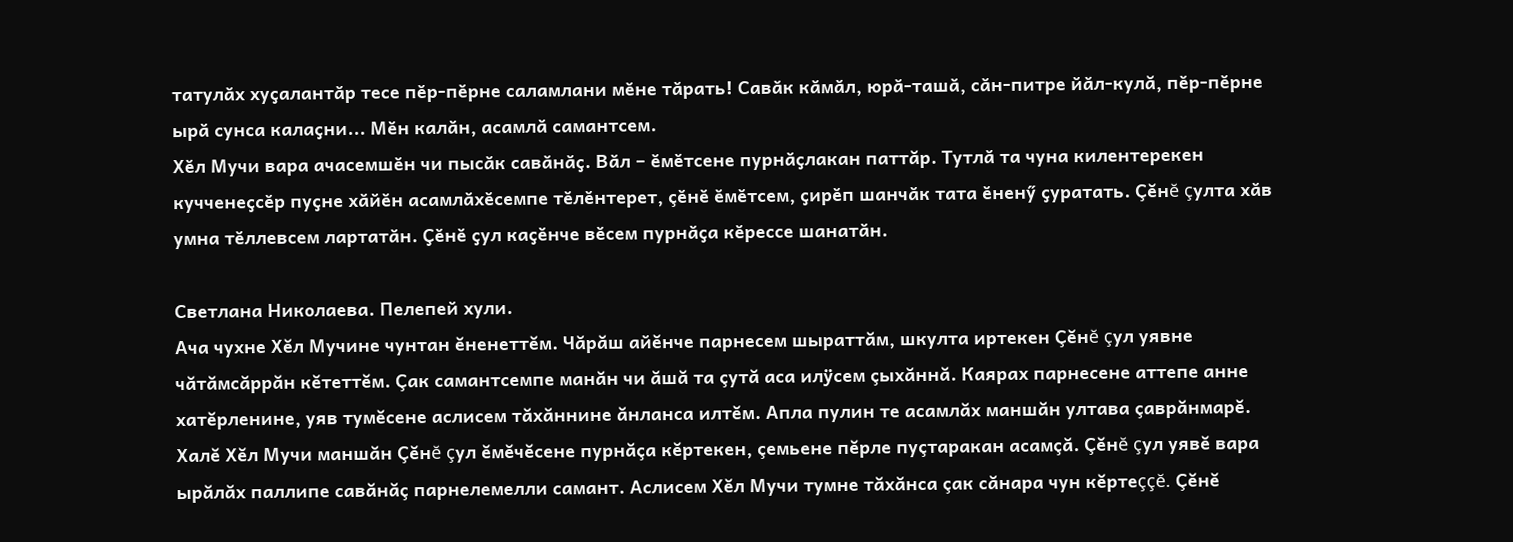татулӑх хуҫалантӑр тесе пӗр-пӗрне саламлани мӗне тӑрать! Савӑк кӑмӑл, юрӑ-ташӑ, сӑн-питре йӑл-кулă, пӗр-пӗрне ырӑ сунса калаҫни... Мӗн калӑн, асамлӑ самантсем.
Хӗл Мучи вара ачасемшӗн чи пысӑк савӑнӑҫ. Вӑл – ӗмӗтсене пурнӑҫлакан паттăр. Тутлӑ та чуна килентерекен кучченеҫсӗр пуҫне хӑйӗн асамлӑхӗсемпе тӗлӗнтерет, çӗнӗ ӗмӗтсем, ҫирӗп шанчӑк тата ӗненӳ ҫуратать. Çĕнĕ çулта хӑв умна тӗллевсем лартатӑн. Ҫӗнӗ ҫул каҫӗнче вӗсем пурнӑҫа кӗрессе шанатӑн.

Светлана Николаева. Пелепей хули.
Ача чухне Хĕл Мучине чунтан ĕненеттĕм. Чăрăш айĕнче парнесем шыраттăм, шкулта иртекен Çĕнĕ çул уявне чăтăмсăррăн кĕтеттĕм. Çак самантсемпе манăн чи ăшă та çутă аса илÿсем çыхăннă. Каярах парнесене аттепе анне хатĕрленине, уяв тумĕсене аслисем тăхăннине ăнланса илтĕм. Апла пулин те асамлăх маншăн ултава çаврăнмарĕ. Халĕ Хĕл Мучи маншăн Çĕнĕ çул ĕмĕчĕсене пурнăçа кĕртекен, çемьене пĕрле пуçтаракан асамçă. Çĕнĕ çул уявĕ вара ырăлăх паллипе савăнăç парнелемелли самант. Аслисем Хĕл Мучи тумне тăхăнса çак сăнара чун кĕртеççĕ. Çĕнĕ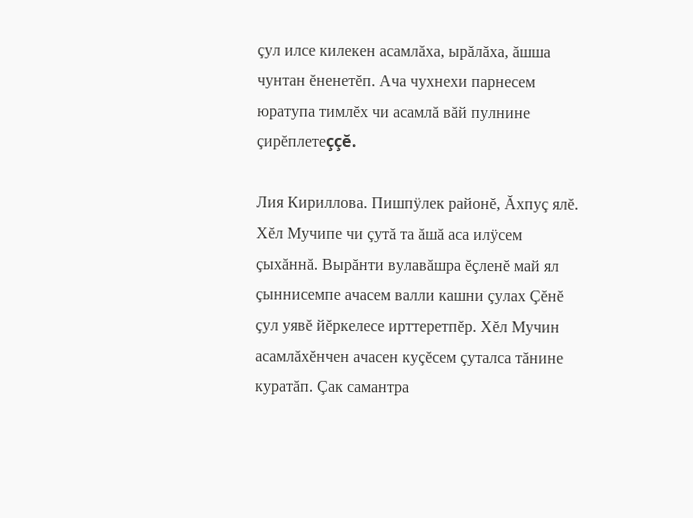çул илсе килекен асамлăха, ырăлăха, ăшша чунтан ĕненетĕп. Ача чухнехи парнесем юратупа тимлĕх чи асамлă вăй пулнине çирĕплетеççĕ.

Лия Кириллова. Пишпÿлек районĕ, Ăхпуç ялĕ.
Хĕл Мучипе чи çутă та ăшă аса илÿсем çыхăннă. Вырăнти вулавăшра ĕçленĕ май ял çыннисемпе ачасем валли кашни çулах Çĕнĕ çул уявĕ йĕркелесе ирттеретпĕр. Хĕл Мучин асамлăхĕнчен ачасен куçĕсем çуталса тăнине куратăп. Çак самантра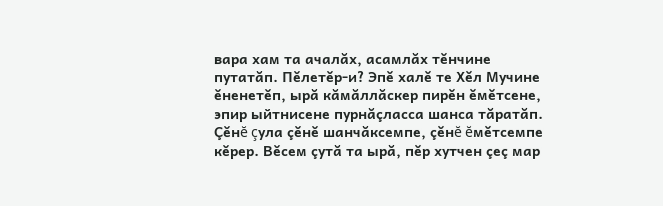вара хам та ачалăх, асамлăх тĕнчине путатăп. Пĕлетĕр-и? Эпĕ халĕ те Хĕл Мучине ĕненетĕп, ырă кăмăллăскер пирĕн ĕмĕтсене, эпир ыйтнисене пурнăçласса шанса тăратăп. Çĕнĕ çула çĕнĕ шанчăксемпе, çĕнĕ ĕмĕтсемпе кĕрер. Вĕсем çутă та ырă, пĕр хутчен çеç мар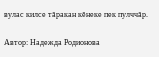вулас килсе тăракан кĕнеке пек пулччăр.

Автор: Надежда Родионова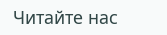Читайте нас